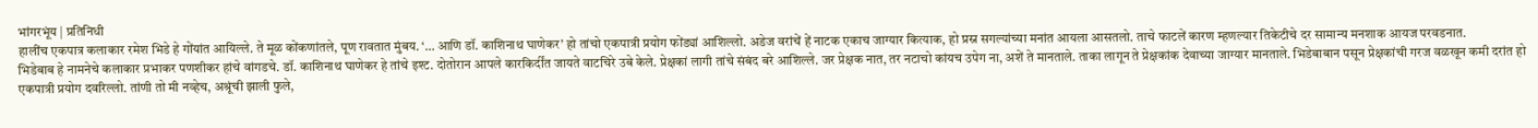भांगरभूंय | प्रतिनिधी
हालींच एकपात्र कलाकार रमेश भिडे हे गोंयांत आयिल्ले. ते मूळ कोंकणांतले, पूण रावतात मुंबय. ‘… आणि डॉ. काशिनाथ घाणेकर’ हो तांचो एकपात्री प्रयोग फोंड्यां आशिल्लो. अडेज वरांचें हें नाटक एकाच जाग्यार कित्याक, हो प्रस्न सगल्यांच्या मनांत आयला आसतलो. ताचे फाटलें कारण म्हणल्यार तिकेटीचे दर सामान्य मनशाक आयज परवडनात.
भिडेबाब हे नामनेचे कलाकार प्रभाकर पणशीकर हांचे वांगडचे. डॉ. काशिनाथ घाणेकर हे तांचे इश्ट. दोतोरान आपले कारकिर्दींत जायते वाटचिरे उबे केले. प्रेक्षकां लागी तांचे संबंद बरे आशिल्ले. जर प्रेक्षक नात, तर नटाचो कांयच उपेग ना, अशें ते मानताले. ताका लागून ते प्रेक्षकांक देवाच्या जाग्यार मानताले. भिडेबाबान पसून प्रेक्षकांची गरज वळखून कमी दरांत हो एकपात्री प्रयोग दवरिल्लो. तांणी तो मी नव्हेच, अश्रूंची झाली फुले,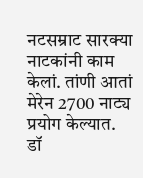नटसम्राट सारक्या नाटकांनी काम केलां. तांणी आतां मेरेन 2700 नाट्य प्रयोग केल्यात.
डॉ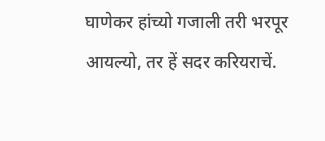घाणेकर हांच्यो गजाली तरी भरपूर आयल्यो, तर हें सदर करियराचें.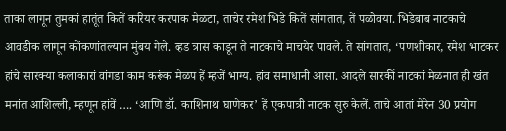ताका लागून तुमकां हातूंत कितें करियर करपाक मेळटा, ताचेर रमेश भिडे कितें सांगतात, तें पळोवया. भिडेबाब नाटकाचे आवडीक लागून कोंकणांतल्यान मुंबय गेले. व्हड त्रास काडून ते नाटकाचे माचयेर पावले. ते सांगतात, ‘पणशीकार, रमेश भाटकर हांचे सारक्या कलाकारां वांगडा काम करूंक मेळप हें म्हजें भाग्य. हांव समाधानी आसा. आदले सारकीं नाटकां मेळनात ही खंत मनांत आशिल्ली, म्हणून हांवें …. ‘आणि डॉ. काशिनाथ घाणेकर’ हें एकपात्री नाटक सुरु केलें. ताचे आतां मेरेन 30 प्रयोग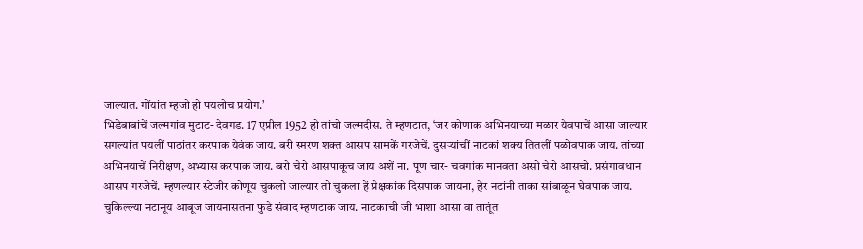जाल्यात. गोंयांत म्हजो हो पयलोच प्रयोग.’
भिडेबाबांचें जल्मगांव मुटाट- देवगड. 17 एप्रील 1952 हो तांचो जल्मदीस. ते म्हणटात, ‘जर कोणाक अभिनयाच्या मळार येवपाचें आसा जाल्यार सगल्यांत पयलीं पाठांतर करपाक येवंक जाय. बरी स्मरण शक्त आसप सामकें गरजेचें. दुसऱ्यांचीं नाटकां शक्य तितलीं पळोवपाक जाय. तांच्या अभिनयाचें निरीक्षण, अभ्यास करपाक जाय. बरो चेरो आसपाकूच जाय अशें ना. पूण चार- चवगांक मानवता असो चेरो आसचो. प्रसंगावधान आसप गरजेचें. म्हणल्यार स्टेजीर कोणूय चुकलो जाल्यार तो चुकला हें प्रेक्षकांक दिसपाक जायना, हेर नटांनी ताका सांबाळून घेवपाक जाय. चुकिल्ल्या नटानूय आबूज जायनासतना फुडे संवाद म्हणटाक जाय. नाटकाची जी भाशा आसा वा तातूंत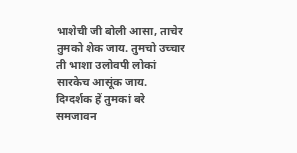भाशेची जी बोली आसा, ताचेर तुमको शेक जाय. तुमचो उच्चार ती भाशा उलोवपी लोकां सारकेच आसूंक जाय.
दिग्दर्शक हें तुमकां बरे समजावन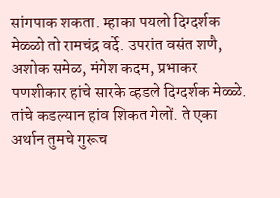सांगपाक शकता. म्हाका पयलो दिग्दर्शक मेळ्ळो तो रामचंद्र वर्दे. उपरांत वसंत शणै, अशोक समेळ, मंगेश कदम, प्रभाकर पणशीकार हांचे सारके व्हडले दिग्दर्शक मेळ्ळे. तांचे कडल्यान हांव शिकत गेलों. ते एका अर्थान तुमचे गुरूच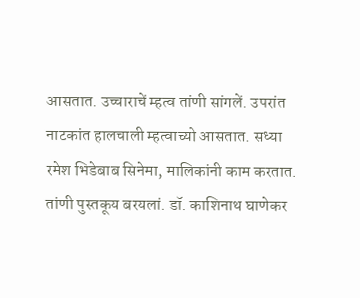आसतात. उच्चाराचें म्हत्व तांणी सांगलें. उपरांत नाटकांत हालचाली म्हत्वाच्यो आसतात. सध्या रमेश भिडेबाब सिनेमा, मालिकांनी काम करतात. तांणी पुस्तकूय बरयलां. डॉ. काशिनाथ घाणेकर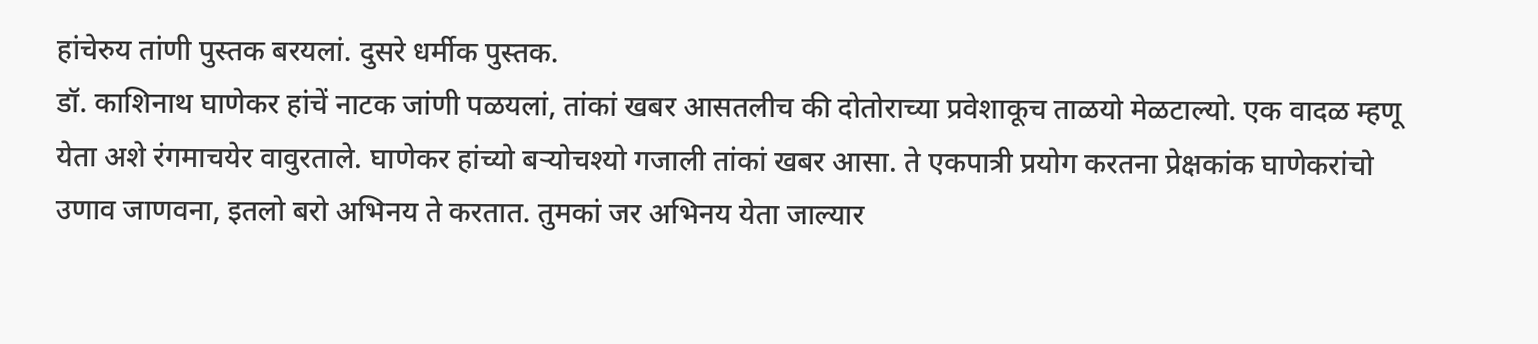हांचेरुय तांणी पुस्तक बरयलां. दुसरे धर्मीक पुस्तक.
डॉ. काशिनाथ घाणेकर हांचें नाटक जांणी पळयलां, तांकां खबर आसतलीच की दोतोराच्या प्रवेशाकूच ताळयो मेळटाल्यो. एक वादळ म्हणू येता अशे रंगमाचयेर वावुरताले. घाणेकर हांच्यो बऱ्योचश्यो गजाली तांकां खबर आसा. ते एकपात्री प्रयोग करतना प्रेक्षकांक घाणेकरांचो उणाव जाणवना, इतलो बरो अभिनय ते करतात. तुमकां जर अभिनय येता जाल्यार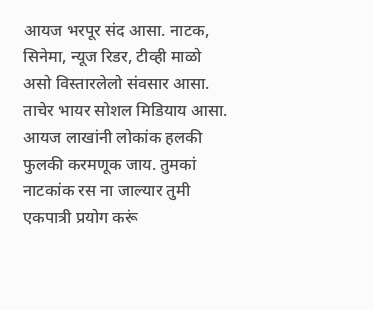आयज भरपूर संद आसा. नाटक, सिनेमा, न्यूज रिडर, टीव्ही माळो असो विस्तारलेलो संवसार आसा. ताचेर भायर सोशल मिडियाय आसा. आयज लाखांनी लोकांक हलकी फुलकी करमणूक जाय. तुमकां नाटकांक रस ना जाल्यार तुमी एकपात्री प्रयोग करूं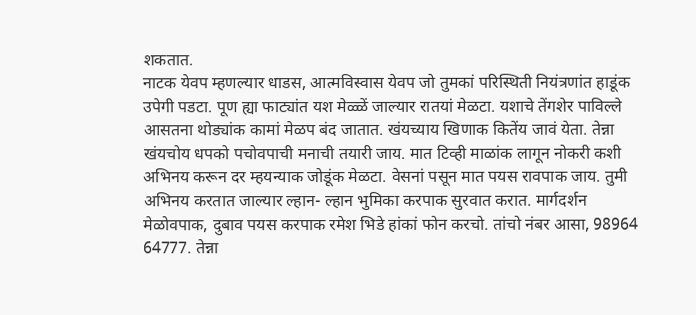शकतात.
नाटक येवप म्हणल्यार धाडस, आत्मविस्वास येवप जो तुमकां परिस्थिती नियंत्रणांत हाडूंक उपेगी पडटा. पूण ह्या फाट्यांत यश मेळ्ळें जाल्यार रातयां मेळटा. यशाचे तेंगशेर पाविल्ले आसतना थोड्यांक कामां मेळप बंद जातात. खंयच्याय खिणाक कितेंय जावं येता. तेन्ना खंयचोय धपको पचोवपाची मनाची तयारी जाय. मात टिव्ही माळांक लागून नोकरी कशी अभिनय करून दर म्हयन्याक जोडूंक मेळटा. वेसनां पसून मात पयस रावपाक जाय. तुमी अभिनय करतात जाल्यार ल्हान- ल्हान भुमिका करपाक सुरवात करात. मार्गदर्शन मेळोवपाक, दुबाव पयस करपाक रमेश भिडे हांकां फोन करचो. तांचो नंबर आसा, 98964 64777. तेन्ना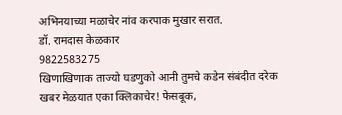अभिनयाच्या मळाचेर नांव करपाक मुखार सरात.
डॉ. रामदास केळकार
9822583275
खिणाखिणाक ताज्यो घडणुको आनी तुमचे कडेन संबंदीत दरेक खबर मेळयात एका क्लिकाचेर! फेसबूक,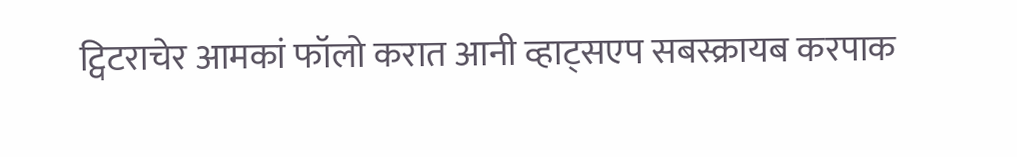ट्विटराचेर आमकां फॉलो करात आनी व्हाट्सएप सबस्क्रायब करपाक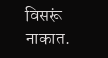विसरूं नाकात.